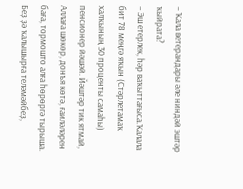– Ҡала ветерандары әле ниндәй эштәр ҡыйрата?
– Эш етерлек, һәр ваҡыттағыса.Ҡалала бит 78 меңгә яҡын (Стәрлетамаҡ халҡының 30 проценты самаһы) пенсионер йәшәй. Йәштәр тик ятмай, Аллаға шөкөр, донъя көтә, ғаиләләрен баға, тормошто алға һөрөргә тырыша. Беҙ ҙә ҡалышырға теләмәйбеҙ,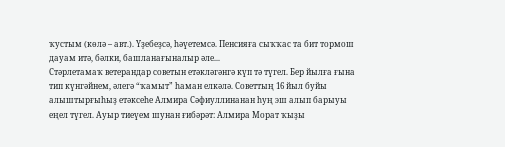ҡустым (көлә – авт.). Үҙебеҙсә, һәүетемсә. Пенсияға сыҡҡас та бит тормош дауам итә, бәлки, башланағыналыр әле...
Стәрлетамаҡ ветерандар советын етәкләгәнгә күп тә түгел. Бер йылға ғына тип күнгәйнем, әлегә “ҡамыт” һаман елкәлә. Советтың 16 йыл буйы алыштырғыһыҙ етәксеһе Алмира Сәфиуллинанан һуң эш алып барыуы еңел түгел. Ауыр тиеүем шунан ғибәрәт: Алмира Морат ҡыҙы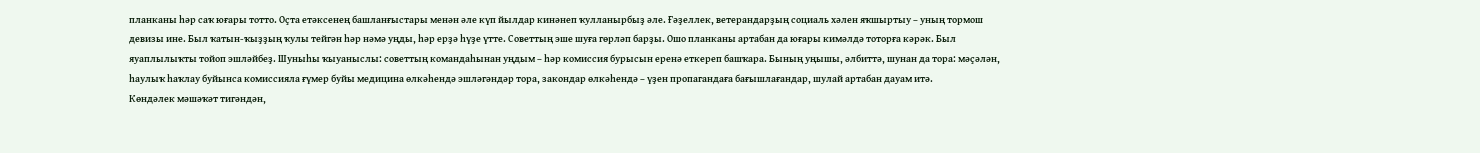планканы һәр саҡ юғары тотто. Оҫта етәксенең башланғыстары менән әле күп йылдар кинәнеп ҡулланырбыҙ әле. Ғәҙеллек, ветерандарҙың социаль хәлен яҡшыртыу – уның тормош девизы ине. Был ҡатын-ҡыҙҙың ҡулы тейгән һәр нәмә уңды, һәр ерҙә һүҙе үтте. Советтың эше шуға гөрләп барҙы. Ошо планканы артабан да юғары кимәлдә тоторға кәрәк. Был яуаплылыҡты тойоп эшләйбеҙ. Шуныһы ҡыуаныслы: советтың командаһынан уңдым – һәр комиссия бурысын еренә еткереп башҡара. Бының уңышы, әлбиттә, шунан да тора: мәҫәлән, һаулыҡ һаҡлау буйынса комиссияла ғүмер буйы медицина өлкәһендә эшләгәндәр тора, закондар өлкәһендә – үҙен пропагандаға бағышлағандар, шулай артабан дауам итә.
Көндәлек мәшәҡәт тигәндән,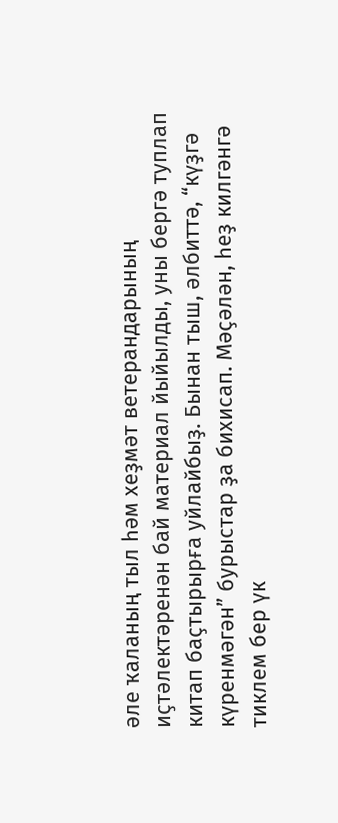әле ҡаланың тыл һәм хеҙмәт ветерандарының иҫтәлектәренән бай материал йыйылды, уны бергә туплап китап баҫтырырға уйлайбыҙ. Бынан тыш, әлбиттә, “күҙгә күренмәгән” бурыстар ҙа бихисап. Мәҫәлән, һеҙ килгәнгә тиклем бер үк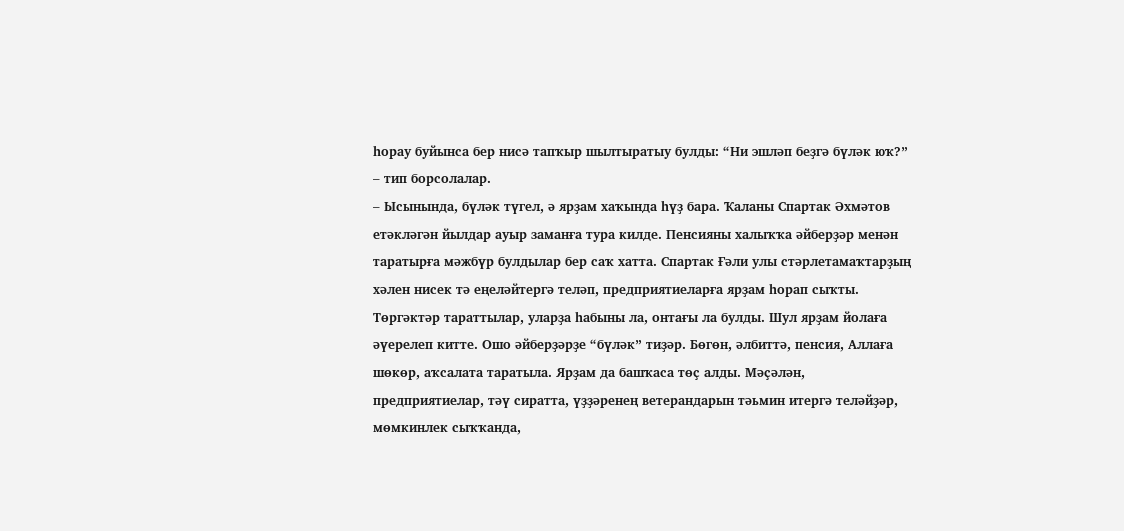һорау буйынса бер нисә тапҡыр шылтыратыу булды: “Ни эшләп беҙгә бүләк юҡ?” – тип борсолалар.
– Ысынында, бүләк түгел, ә ярҙам хаҡында һүҙ бара. Ҡаланы Спартак Әхмәтов етәкләгән йылдар ауыр заманға тура килде. Пенсияны халыҡҡа әйберҙәр менән таратырға мәжбүр булдылар бер саҡ хатта. Спартак Ғәли улы стәрлетамаҡтарҙың хәлен нисек тә еңеләйтергә теләп, предприятиеларға ярҙам һорап сыҡты. Төргәктәр тараттылар, уларҙа һабыны ла, онтағы ла булды. Шул ярҙам йолаға әүерелеп китте. Ошо әйберҙәрҙе “бүләк” тиҙәр. Бөгөн, әлбиттә, пенсия, Аллаға шөкөр, аҡсалата таратыла. Ярҙам да башҡаса төҫ алды. Мәҫәлән, предприятиелар, тәү сиратта, үҙҙәренең ветерандарын тәьмин итергә теләйҙәр, мөмкинлек сыҡҡанда,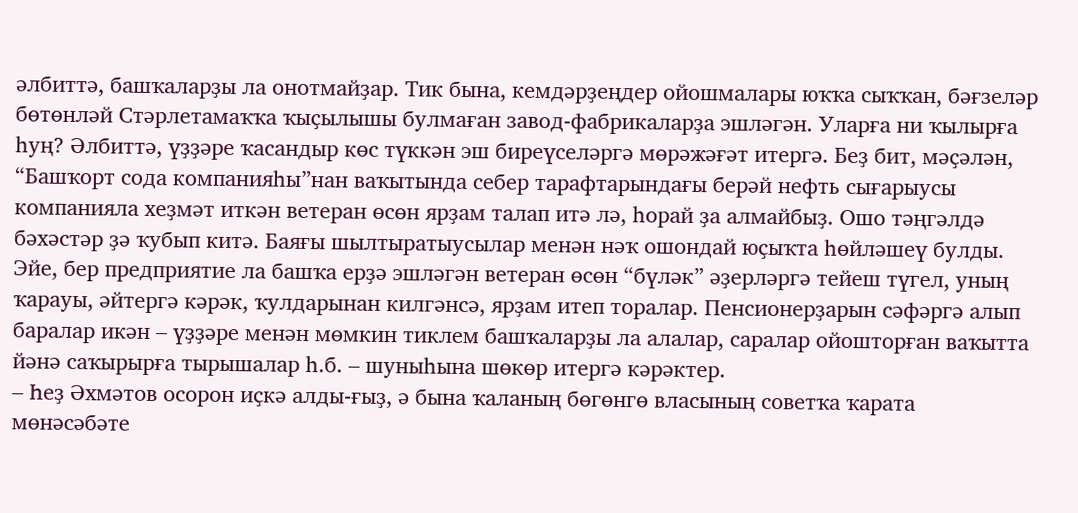әлбиттә, башҡаларҙы ла онотмайҙар. Тик бына, кемдәрҙеңдер ойошмалары юҡҡа сыҡҡан, бәғзеләр бөтөнләй Стәрлетамаҡҡа ҡыҫылышы булмаған завод-фабрикаларҙа эшләгән. Уларға ни ҡылырға һуң? Әлбиттә, үҙҙәре ҡасандыр көс түккән эш биреүселәргә мөрәжәғәт итергә. Беҙ бит, мәҫәлән, “Башҡорт сода компанияһы”нан ваҡытында себер тарафтарындағы берәй нефть сығарыусы компанияла хеҙмәт иткән ветеран өсөн ярҙам талап итә лә, һорай ҙа алмайбыҙ. Ошо тәңгәлдә бәхәстәр ҙә ҡубып китә. Баяғы шылтыратыусылар менән нәҡ ошондай юҫыҡта һөйләшеү булды.
Эйе, бер предприятие ла башҡа ерҙә эшләгән ветеран өсөн “бүләк” әҙерләргә тейеш түгел, уның ҡарауы, әйтергә кәрәк, ҡулдарынан килгәнсә, ярҙам итеп торалар. Пенсионерҙарын сәфәргә алып баралар икән – үҙҙәре менән мөмкин тиклем башҡаларҙы ла алалар, саралар ойошторған ваҡытта йәнә саҡырырға тырышалар һ.б. – шуныһына шөкөр итергә кәрәктер.
– Һеҙ Әхмәтов осорон иҫкә алды-ғыҙ, ә бына ҡаланың бөгөнгө власының советҡа ҡарата мөнәсәбәте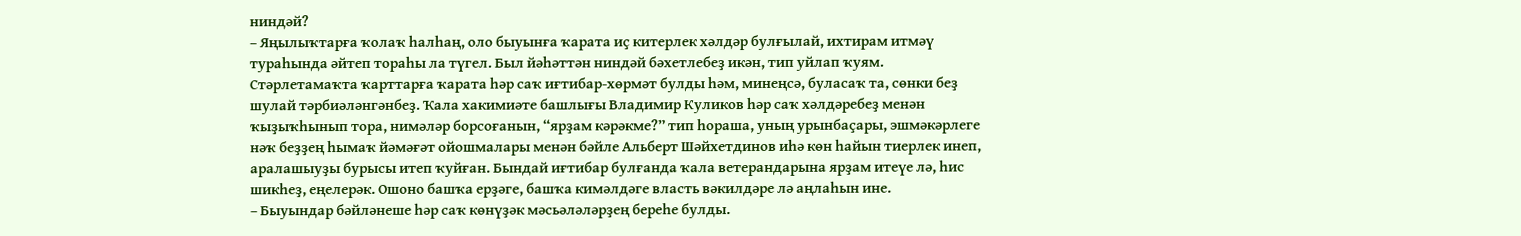ниндәй?
– Яңылыҡтарға ҡолаҡ һалһаң, оло быуынға ҡарата иҫ китерлек хәлдәр булғылай, ихтирам итмәү тураһында әйтеп тораһы ла түгел. Был йәһәттән ниндәй бәхетлебеҙ икән, тип уйлап ҡуям. Стәрлетамаҡта ҡарттарға ҡарата һәр саҡ иғтибар-хөрмәт булды һәм, минеңсә, буласаҡ та, сөнки беҙ шулай тәрбиәләнгәнбеҙ. Ҡала хакимиәте башлығы Владимир Куликов һәр саҡ хәлдәребеҙ менән ҡыҙыҡһынып тора, нимәләр борсоғанын, “ярҙам кәрәкме?” тип һораша, уның урынбаҫары, эшмәкәрлеге нәҡ беҙҙең һымаҡ йәмәғәт ойошмалары менән бәйле Альберт Шәйхетдинов иһә көн һайын тиерлек инеп, аралашыуҙы бурысы итеп ҡуйған. Бындай иғтибар булғанда ҡала ветерандарына ярҙам итеүе лә, һис шикһеҙ, еңелерәк. Ошоно башҡа ерҙәге, башҡа кимәлдәге власть вәкилдәре лә аңлаһын ине.
– Быуындар бәйләнеше һәр саҡ көнүҙәк мәсьәләләрҙең береһе булды.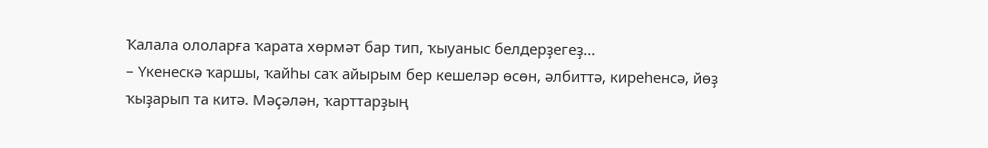Ҡалала ололарға ҡарата хөрмәт бар тип, ҡыуаныс белдерҙегеҙ...
– Үкенескә ҡаршы, ҡайһы саҡ айырым бер кешеләр өсөн, әлбиттә, киреһенсә, йөҙ ҡыҙарып та китә. Мәҫәлән, ҡарттарҙың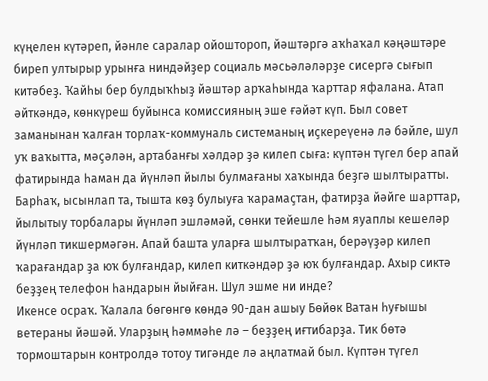күңелен күтәреп, йәнле саралар ойоштороп, йәштәргә аҡһаҡал кәңәштәре биреп ултырыр урынға ниндәйҙер социаль мәсьәләләрҙе сисергә сығып китәбеҙ. Ҡайһы бер булдыҡһыҙ йәштәр арҡаһында ҡарттар яфалана. Атап әйткәндә, көнкүреш буйынса комиссияның эше ғәйәт күп. Был совет заманынан ҡалған торлаҡ-коммуналь системаның иҫкереүенә лә бәйле, шул уҡ ваҡытта, мәҫәлән, артабанғы хәлдәр ҙә килеп сыға: күптән түгел бер апай фатирында һаман да йүнләп йылы булмағаны хаҡында беҙгә шылтыратты. Барһаҡ, ысынлап та, тышта көҙ булыуға ҡарамаҫтан, фатирҙа йәйге шарттар, йылытыу торбалары йүнләп эшләмәй, сөнки тейешле һәм яуаплы кешеләр йүнләп тикшермәгән. Апай башта уларға шылтыратҡан, берәүҙәр килеп ҡарағандар ҙа юҡ булғандар, килеп киткәндәр ҙә юҡ булғандар. Ахыр сиктә беҙҙең телефон һандарын йыйған. Шул эшме ни инде?
Икенсе осраҡ. Ҡалала бөгөнгө көндә 90-дан ашыу Бөйөк Ватан һуғышы ветераны йәшәй. Уларҙың һәммәһе лә – беҙҙең иғтибарҙа. Тик бөтә тормоштарын контролдә тотоу тигәнде лә аңлатмай был. Күптән түгел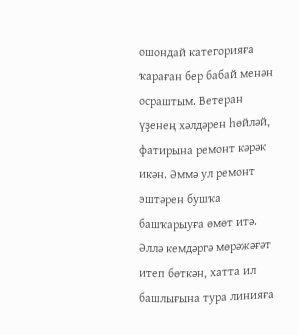ошондай категорияға ҡараған бер бабай менән осраштым. Ветеран үҙенең хәлдәрен һөйләй, фатирына ремонт кәрәк икән. Әммә ул ремонт эштәрен бушҡа башҡарыуға өмөт итә. Әллә кемдәргә мөрәжәғәт итеп бөткән, хатта ил башлығына тура линияға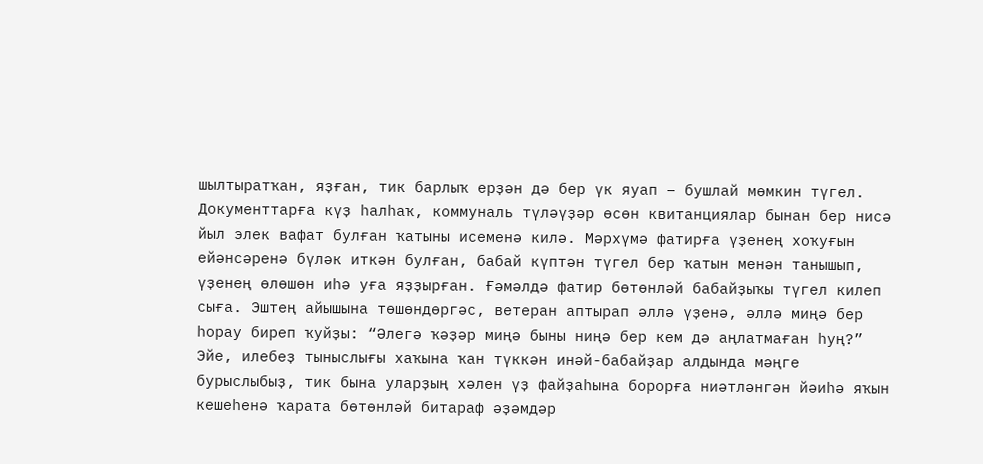шылтыратҡан, яҙған, тик барлыҡ ерҙән дә бер үк яуап – бушлай мөмкин түгел. Документтарға күҙ һалһаҡ, коммуналь түләүҙәр өсөн квитанциялар бынан бер нисә йыл элек вафат булған ҡатыны исеменә килә. Мәрхүмә фатирға үҙенең хоҡуғын ейәнсәренә бүләк иткән булған, бабай күптән түгел бер ҡатын менән танышып, үҙенең өлөшөн иһә уға яҙҙырған. Ғәмәлдә фатир бөтөнләй бабайҙыҡы түгел килеп сыға. Эштең айышына төшөндөргәс, ветеран аптырап әллә үҙенә, әллә миңә бер һорау биреп ҡуйҙы: “Әлегә ҡәҙәр миңә быны ниңә бер кем дә аңлатмаған һуң?” Эйе, илебеҙ тыныслығы хаҡына ҡан түккән инәй-бабайҙар алдында мәңге бурыслыбыҙ, тик бына уларҙың хәлен үҙ файҙаһына борорға ниәтләнгән йәиһә яҡын кешеһенә ҡарата бөтөнләй битараф әҙәмдәр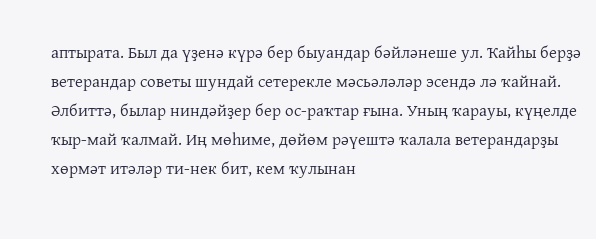аптырата. Был да үҙенә күрә бер быуандар бәйләнеше ул. Ҡайһы берҙә ветерандар советы шундай сетерекле мәсьәләләр эсендә лә ҡайнай.
Әлбиттә, былар ниндәйҙер бер ос-раҡтар ғына. Уның ҡарауы, күңелде ҡыр-май ҡалмай. Иң мөһиме, дөйөм рәүештә ҡалала ветерандарҙы хөрмәт итәләр ти-нек бит, кем ҡулынан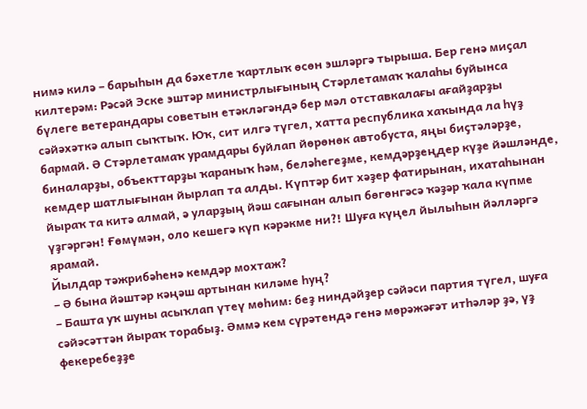нимә килә – барыһын да бәхетле ҡартлыҡ өсөн эшләргә тырыша. Бер генә миҫал килтерәм: Рәсәй Эске эштәр министрлығының Стәрлетамаҡ ҡалаһы буйынса бүлеге ветерандары советын етәкләгәндә бер мәл отставкалағы ағайҙарҙы сәйәхәткә алып сыҡтыҡ. Юҡ, сит илгә түгел, хатта республика хаҡында ла һүҙ бармай. Ә Стәрлетамаҡ урамдары буйлап йөрөнөк автобуста, яңы биҫтәләрҙе, биналарҙы, объекттарҙы ҡараныҡ һәм, беләһегеҙме, кемдәрҙеңдер күҙе йәшләнде, кемдер шатлығынан йырлап та алды. Күптәр бит хәҙер фатирынан, ихатаһынан йыраҡ та китә алмай, ә уларҙың йәш сағынан алып бөгөнгәсә ҡәҙәр ҡала күпме үҙгәргән! Ғөмүмән, оло кешегә күп кәрәкме ни?! Шуға күңел йылыһын йәлләргә ярамай.
Йылдар тәжрибәһенә кемдәр мохтаж?
– Ә бына йәштәр кәңәш артынан киләме һуң?
– Башта уҡ шуны асыҡлап үтеү мөһим: беҙ ниндәйҙер сәйәси партия түгел, шуға сәйәсәттән йыраҡ торабыҙ. Әммә кем сүрәтендә генә мөрәжәғәт итһәләр ҙә, үҙ фекеребеҙҙе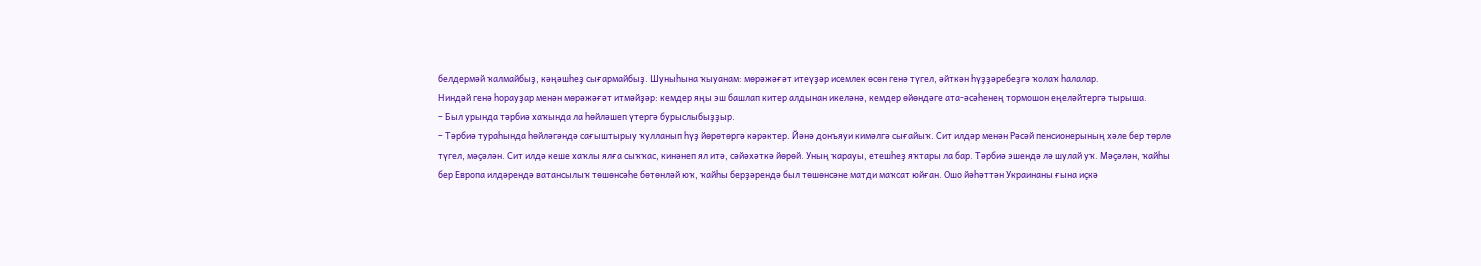белдермәй ҡалмайбыҙ, кәңәшһеҙ сығармайбыҙ. Шуныһына ҡыуанам: мөрәжәғәт итеүҙәр исемлек өсөн генә түгел, әйткән һүҙҙәребеҙгә ҡолаҡ һалалар.
Ниндәй генә һорауҙар менән мөрәжәғәт итмәйҙәр: кемдер яңы эш башлап китер алдынан икеләнә, кемдер өйөндәге ата-әсәһенең тормошон еңеләйтергә тырыша.
– Был урында тәрбиә хаҡында ла һөйләшеп үтергә бурыслыбыҙҙыр.
– Тәрбиә тураһында һөйләгәндә сағыштырыу ҡулланып һүҙ йөрөтөргә кәрәктер. Йәнә донъяуи кимәлгә сығайыҡ. Сит илдәр менән Рәсәй пенсионерының хәле бер төрлө түгел, мәҫәлән. Сит илдә кеше хаҡлы ялға сыҡҡас, кинәнеп ял итә, сәйәхәткә йөрөй. Уның ҡарауы, етешһеҙ яҡтары ла бар. Тәрбиә эшендә лә шулай уҡ. Мәҫәлән, ҡайһы бер Европа илдәрендә ватансылыҡ төшөнсәһе бөтөнләй юҡ, ҡайһы берҙәрендә был төшөнсәне матди маҡсат юйған. Ошо йәһәттән Украинаны ғына иҫкә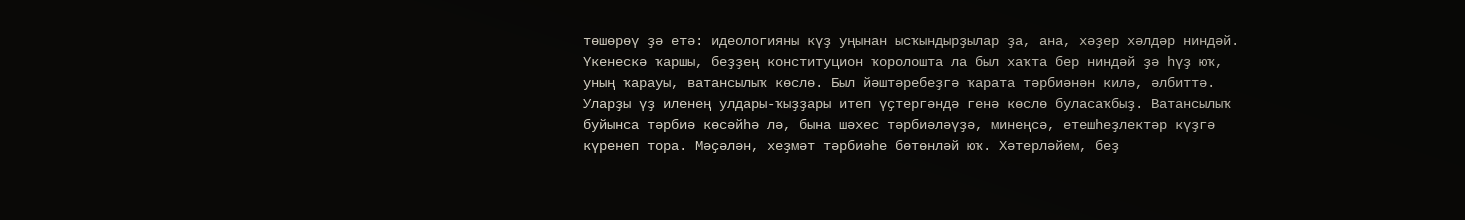төшөрөү ҙә етә: идеологияны күҙ уңынан ысҡындырҙылар ҙа, ана, хәҙер хәлдәр ниндәй. Үкенескә ҡаршы, беҙҙең конституцион ҡоролошта ла был хаҡта бер ниндәй ҙә һүҙ юҡ, уның ҡарауы, ватансылыҡ көслө. Был йәштәребеҙгә ҡарата тәрбиәнән килә, әлбиттә. Уларҙы үҙ иленең улдары-ҡыҙҙары итеп үҫтергәндә генә көслө буласаҡбыҙ. Ватансылыҡ буйынса тәрбиә көсәйһә лә, бына шәхес тәрбиәләүҙә, минеңсә, етешһеҙлектәр күҙгә күренеп тора. Мәҫәлән, хеҙмәт тәрбиәһе бөтөнләй юҡ. Хәтерләйем, беҙ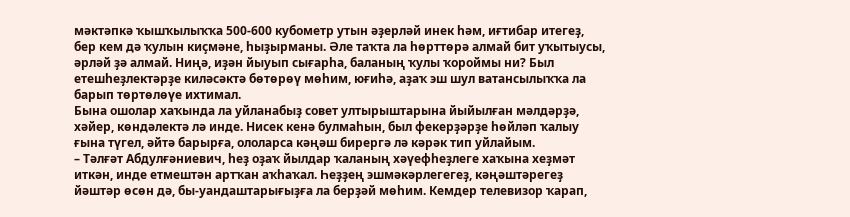мәктәпкә ҡышҡылыҡҡа 500-600 кубометр утын әҙерләй инек һәм, иғтибар итегеҙ, бер кем дә ҡулын киҫмәне, һыҙырманы. Әле таҡта ла һөрттөрә алмай бит уҡытыусы, әрләй ҙә алмай. Ниңә, иҙән йыуып сығарһа, баланың ҡулы ҡороймы ни? Был етешһеҙлектәрҙе киләсәктә бөтөрөү мөһим, юғиһә, аҙаҡ эш шул ватансылыҡҡа ла барып төртөлөүе ихтимал.
Бына ошолар хаҡында ла уйланабыҙ совет ултырыштарына йыйылған мәлдәрҙә, хәйер, көндәлектә лә инде. Нисек кенә булмаһын, был фекерҙәрҙе һөйләп ҡалыу ғына түгел, әйтә барырға, ололарса кәңәш бирергә лә кәрәк тип уйлайым.
– Тәлғәт Абдулғәниевич, һеҙ оҙаҡ йылдар ҡаланың хәүефһеҙлеге хаҡына хеҙмәт иткән, инде етмештән артҡан аҡһаҡал. Һеҙҙең эшмәкәрлегегеҙ, кәңәштәрегеҙ йәштәр өсөн дә, бы-уандаштарығыҙға ла берҙәй мөһим. Кемдер телевизор ҡарап,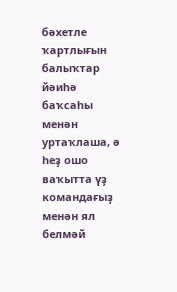бәхетле ҡартлығын балыҡтар йәиһә баҡсаһы менән уртаҡлаша, ә һеҙ ошо ваҡытта үҙ командағыҙ менән ял белмәй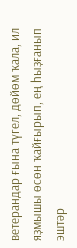ветерандар ғына түгел, дөйөм ҡала, ил яҙмышы өсөн ҡайғырып, ең һыҙғанып эштәр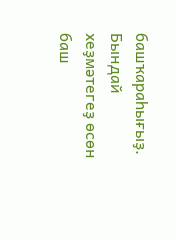башҡараһығыҙ. Бындай хеҙмәтегеҙ өсөн баш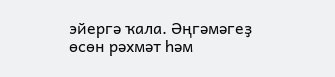эйергә ҡала. Әңгәмәгеҙ өсөн рәхмәт һәм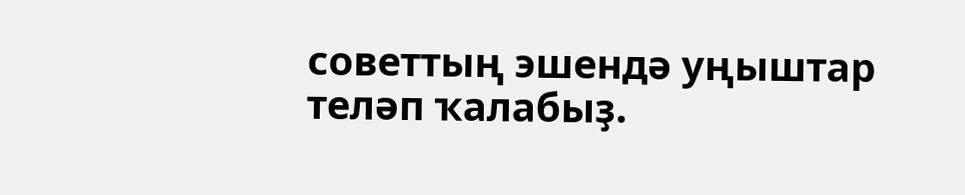советтың эшендә уңыштар теләп ҡалабыҙ.